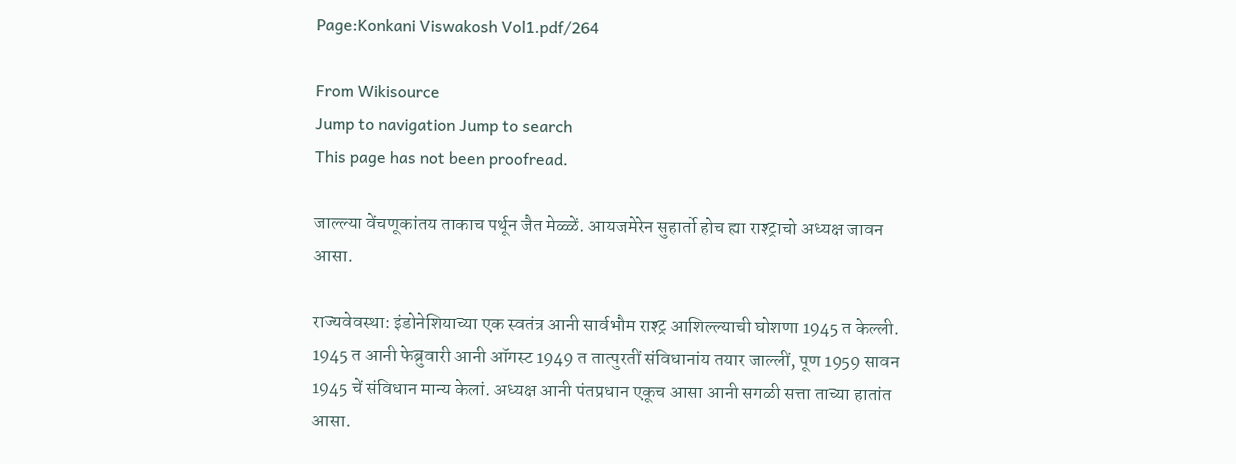Page:Konkani Viswakosh Vol1.pdf/264

From Wikisource
Jump to navigation Jump to search
This page has not been proofread.

जाल्ल्या वेंचणूकांतय ताकाच पर्थून जैत मेळ्ळें. आयजमेरेन सुहार्तो होच ह्या राश्ट्राचो अध्यक्ष जावन आसा.

राज्यवेवस्था: इंडोनेशियाच्या एक स्वतंत्र आनी सार्वभौम राश्ट्र आशिल्ल्याची घोशणा 1945 त केल्ली. 1945 त आनी फेब्रुवारी आनी ऑगस्ट 1949 त तात्पुरतीं संविधानांय तयार जाल्लीं, पूण 1959 सावन 1945 चें संविधान मान्य केलां. अध्यक्ष आनी पंतप्रधान एकूच आसा आनी सगळी सत्ता ताच्या हातांत आसा.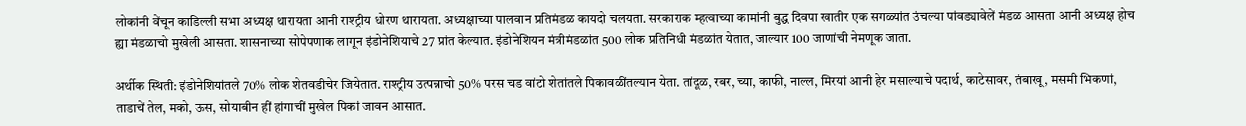लोकांनी वेंचून काडिल्ली सभा अध्यक्ष थारायता आनी राश्ट्रीय धोरण थारायता. अध्यक्षाच्या पालवान प्रतिमंडळ कायदो चलयता. सरकाराक म्हत्वाच्या कामांनी बुद्ध दिवपा खातीर एक सगळ्यांत उंचल्या पांवड्यावेलें मंडळ आसता आनी अध्यक्ष होच ह्या मंडळाचो मुखेली आसता. शासनाच्या सोपेपणाक लागून इंडोनेशियाचे 27 प्रांत केल्यात. इंडोनेशियन मंत्रीमंडळांत 500 लोक प्रतिनिधी मंडळांत येतात, जाल्यार 100 जाणांची नेमणूक जाता.

अर्थीक स्थिती: इंडोनेशियांतले 70% लोक शेतवडीचेर जियेतात. राश्ट्रीय उत्पन्नाचो 50% परस चड वांटो शेतांतले पिकावळींतल्यान येता. तांदूळ, रबर, च्या, काफी, नाल्ल, मिरयां आनी हेर मसाल्याचे पदार्थ, काटेसावर, तंबाखू, मसमी भिकणां, ताडाचें तेल, मको, ऊस, सोयाबीन हीं हांगाचीं मुखेल पिकां जावन आसात.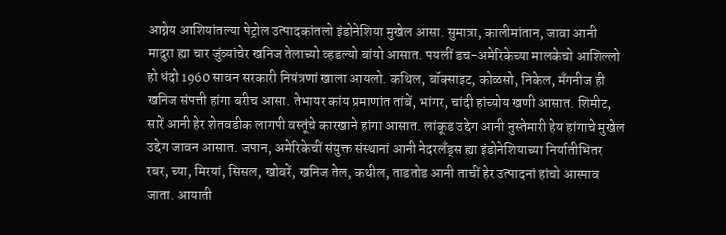आग्नेय आशियांतल्या पेट्रोल उत्पादकांतलो इंडोनेशिया मुखेल आसा. सुमात्रा, कालीमांतान, जावा आनी मादुरा ह्या चार जुंव्यांचेर खनिज तेलाच्यो व्हडल्यो बांयो आसात. पयलीं डच-अमेरिकेच्या मालकेचो आशिल्लो हो धंदो 1960 सावन सरकारी नियंत्रणां खाला आयलो. कथिल, बॉक्साइट, कोळसो, निकेल, मँगनीज ही खनिज संपत्ती हांगा बरीच आसा. तेभायर कांय प्रमाणांत तांबें, भांगर, चांदी हांच्योय खणी आसात. शिमीट, सारें आनी हेर शेतवडीक लागपी वस्तूंचे कारखाने हांगा आसात. लांकूड उद्देग आनी नुस्तेमारी हेय हांगाचे मुखेल उद्देग जावन आसात. जपान, अमेरिकेचीं संयुक्त संस्थानां आनी नेदरलँड्स ह्या इंडोनेशियाच्या निर्यातीभितर रबर, च्या, मिरयां, सिसल, खोबरें, खनिज तेल, कथील, ताडतोड आनी ताचीं हेर उत्पादनां हांचो आस्पाव जाता. आयाती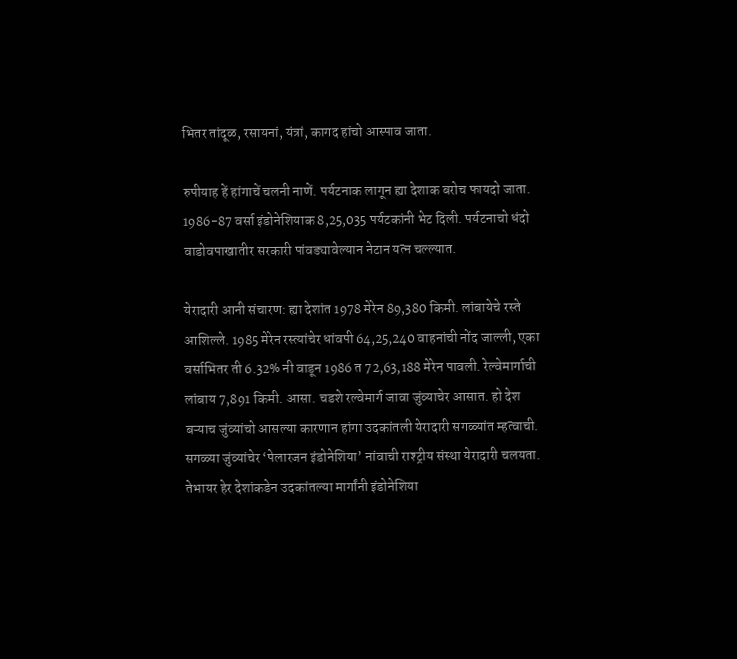भितर तांदूळ, रसायनां, यंत्रां, कागद हांचो आस्पाव जाता.

रुपीयाह हें हांगाचें चलनी नाणें. पर्यटनाक लागून ह्या देशाक बरोच फायदो जाता. 1986-87 वर्सा इंडोनेशियाक 8,25,035 पर्यटकांनी भेट दिली. पर्यटनाचो धंदो वाडोवपाखातीर सरकारी पांवड्यावेल्यान नेटान यत्न चल्ल्यात.

येरादारी आनी संचारण: ह्या देशांत 1978 मेरेन 89,380 किमी. लांबायेचे रस्ते आशिल्ले. 1985 मेरेन रस्त्यांचेर धांवपी 64,25,240 वाहनांची नोंद जाल्ली, एका वर्साभितर ती 6.32% नी वाडून 1986 त 72,63,188 मेरेन पावली. रेल्वेमार्गाची लांबाय 7,891 किमी. आसा. चडशे रल्वेमार्ग जावा जुंव्याचेर आसात. हो देश बऱ्याच जुंव्यांचो आसल्या कारणान हांगा उदकांतली येरादारी सगळ्यांत म्हत्वाची. सगळ्या जुंव्यांचेर ‘पेलारजन इंडोनेशिया’ नांवाची राश्ट्रीय संस्था येरादारी चलयता. तेभायर हेर देशांकडेन उदकांतल्या मार्गांनी इंडोनेशिया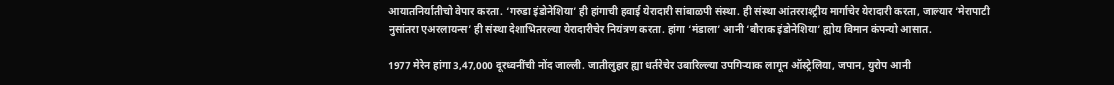आयातनिर्यातीचो वेपार करता. ‘गरुडा इंडोनेशिया’ ही हांगाची हवाई येरादारी सांबाळपी संस्था. ही संस्था आंतरराश्ट्रीय मार्गाचेर येरादारी करता, जाल्यार ‘मेरापाटी नुसांतरा एअरलायन्स’ ही संस्था देशाभितरल्या येरादारीचेर नियंत्रण करता. हांगा ‘मंडाला’ आनी ‘बौराक इंडोनेशिया’ ह्योय विमान कंपन्यो आसात.

1977 मेरेन हांगा 3,47,000 दूरध्वनींची नोंद जाल्ली. जातीलुहार ह्या धर्तरेचेर उबारिल्ल्या उपगिऱ्याक लागून ऑस्ट्रेलिया, जपान, युरोप आनी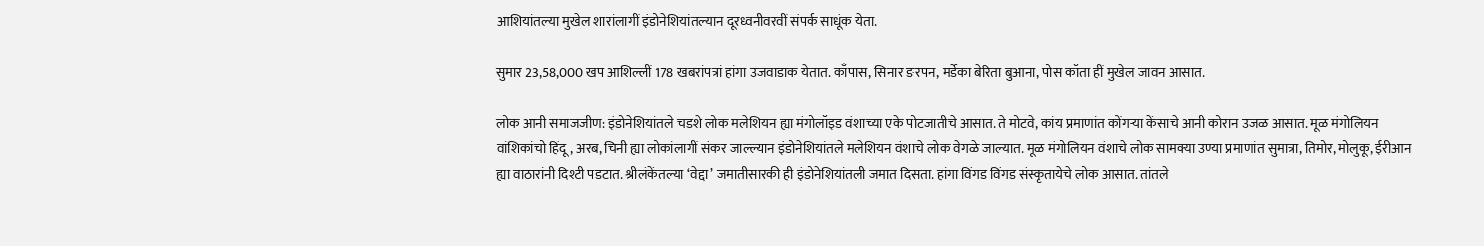आशियांतल्या मुखेल शारांलागीं इंडोनेशियांतल्यान दूरध्वनीवरवीं संपर्क साधूंक येता.

सुमार 23,58,000 खप आशिल्लीं 178 खबरांपत्रां हांगा उजवाडाक येतात. काँपास, सिनार ङरपन, मर्डेका बेरिता बुआना, पोस कॉता हीं मुखेल जावन आसात.

लोक आनी समाजजीण: इंडोनेशियांतले चडशे लोक मलेशियन ह्या मंगोलॉइड वंशाच्या एके पोटजातीचे आसात. ते मोटवे, कांय प्रमाणांत कोंगऱ्या केंसाचे आनी कोरान उजळ आसात. मूळ मंगोलियन वांशिकांचो हिंदू, अरब, चिनी ह्या लोकांलागीं संकर जाल्ल्यान इंडोनेशियांतले मलेशियन वंशाचे लोक वेगळे जाल्यात. मूळ मंगोलियन वंशाचे लोक सामक्या उण्या प्रमाणांत सुमात्रा, तिमोर, मोलुकू, ईरीआन ह्या वाठारांनी दिश्टी पडटात. श्रीलंकेंतल्या ‘वेद्दा’ जमातीसारकी ही इंडोनेशियांतली जमात दिसता. हांगा विंगड विंगड संस्कृतायेचे लोक आसात. तांतले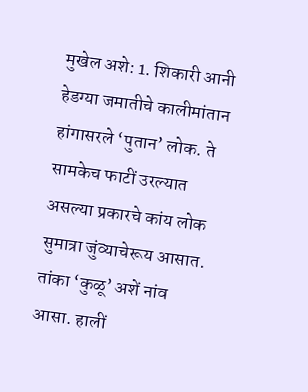मुखेल अशे: 1. शिकारी आनी हेडग्या जमातीचे कालीमांतान हांगासरले ‘पुतान’ लोक. ते सामकेच फाटीं उरल्यात असल्या प्रकारचे कांय लोक सुमात्रा जुंव्याचेरूय आसात. तांका ‘कुळू’ अशें नांव आसा. हालीं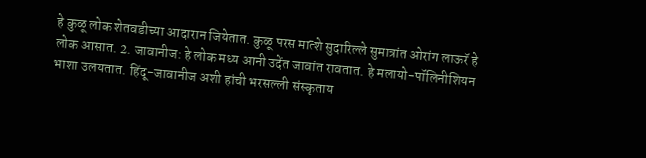हे कुळू लोक शेतवडीच्या आदारान जियेतात. कुळू परस मात्शे सुदारिल्ले सुमात्रांत ओरांग लाऊरॅ हे लोक आसात. 2. जावानीज: हे लोक मध्य आनी उदेंत जावांत रावतात. हे मलायो-पॉलिनीशियन भाशा उलयतात. हिंदू-जावानीज अशी हांची भरसल्ली संस्कृताय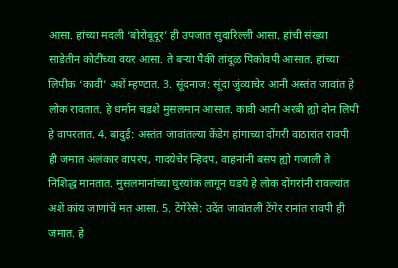आसा. हांच्या मदली ‘बोरोबूदूर’ ही उपजात सुदारिल्ली आसा. हांची संख्या साडेतीन कोटींच्या वयर आसा. ते बऱ्या पैकी तांदूळ पिकोवपी आसात. हांच्या लिपीक ‘कावी’ अशें म्हण्टात. 3. सूंदनाज: सूंदा जुंव्याचेर आनी अस्तंत जावांत हे लोक रावतात. हे धर्मान चडशे मुसलमान आसात. कावी आनी अरबी ह्यो दोन लिपी हे वापरतात. 4. बादुई: अस्तंत जावांतल्या केंडेग हांगाच्या दोंगरी वाठारांत रावपी ही जमात अलंकार वापरप, गादयेचेर न्हिदप, वाहनांनी बसप ह्यो गजाली ते निशिद्ध मानतात. मुसलमानांच्या घुरयांक लागून घडये हे लोक दोंगरांनी रावल्यांत अशें कांय जाणांचें मत आसा. 5. टेंगेरेसे: उदेंत जावांतली टेंगेर रानांत रावपी ही जमात. हे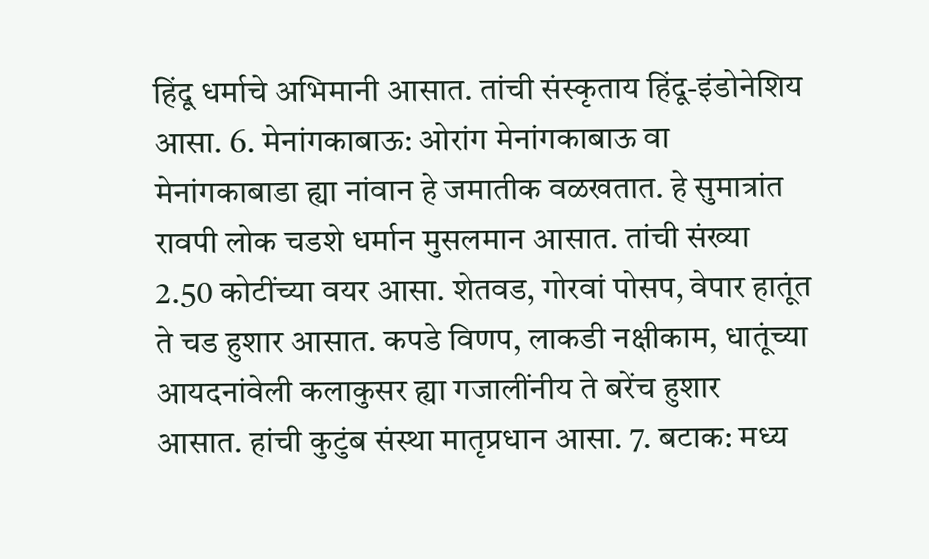हिंदू धर्माचे अभिमानी आसात. तांची संस्कृताय हिंदू-इंडोनेशिय आसा. 6. मेनांगकाबाऊ: ओरांग मेनांगकाबाऊ वा मेनांगकाबाडा ह्या नांवान हे जमातीक वळखतात. हे सुमात्रांत रावपी लोक चडशे धर्मान मुसलमान आसात. तांची संख्या 2.50 कोटींच्या वयर आसा. शेतवड, गोरवां पोसप, वेपार हातूंत ते चड हुशार आसात. कपडे विणप, लाकडी नक्षीकाम, धातूंच्या आयदनांवेली कलाकुसर ह्या गजालींनीय ते बरेंच हुशार आसात. हांची कुटुंब संस्था मातृप्रधान आसा. 7. बटाक: मध्य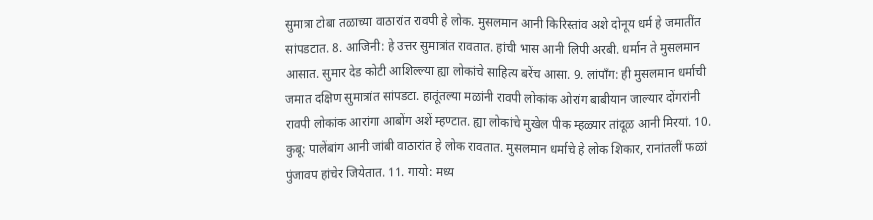सुमात्रा टोबा तळाच्या वाठारांत रावपी हे लोक. मुसलमान आनी किरिस्तांव अशे दोनूय धर्म हे जमातींत सांपडटात. 8. आजिनी: हे उत्तर सुमात्रांत रावतात. हांची भास आनी लिपी अरबी. धर्मान ते मुसलमान आसात. सुमार देड कोटी आशिल्ल्या ह्या लोकांचे साहित्य बरेंच आसा. 9. लांपाँग: ही मुसलमान धर्माची जमात दक्षिण सुमात्रांत सांपडटा. हातूंतल्या मळांनी रावपी लोकांक ओरांग बाबीयान जाल्यार दोंगरांनी रावपी लोकांक आरांगा आबोंग अशें म्हण्टात. ह्या लोकांचे मुखेल पीक म्हळ्यार तांदूळ आनी मिरयां. 10. कुबू: पालेंबांग आनी जांबी वाठारांत हे लोक रावतात. मुसलमान धर्माचे हे लोक शिकार, रानांतलीं फळां पुंजावप हांचेर जियेतात. 11. गायो: मध्य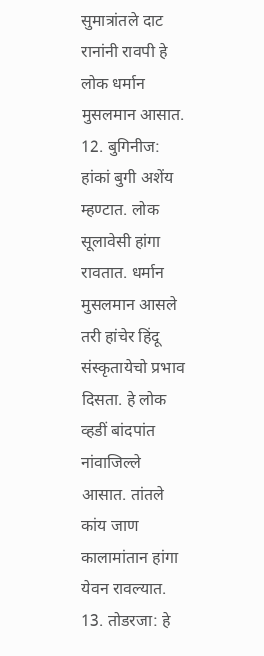सुमात्रांतले दाट रानांनी रावपी हे लोक धर्मान मुसलमान आसात. 12. बुगिनीज: हांकां बुगी अशेंय म्हण्टात. लोक सूलावेसी हांगा रावतात. धर्मान मुसलमान आसले तरी हांचेर हिंदू संस्कृतायेचो प्रभाव दिसता. हे लोक व्हडीं बांदपांत नांवाजिल्ले आसात. तांतले कांय जाण कालामांतान हांगा येवन रावल्यात. 13. तोडरजा: हे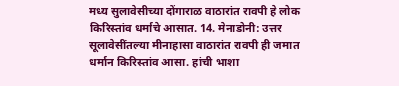मध्य सुलावेसीच्या दोंगाराळ वाठारांत रावपी हे लोक किरिस्तांव धर्माचे आसात. 14. मेनाडोनी: उत्तर सूलावेसींतल्या मीनाहासा वाठारांत रावपी ही जमात धर्मान किरिस्तांव आसा. हांची भाशा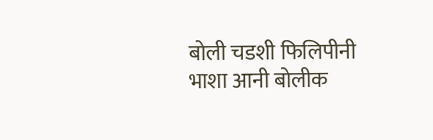बोली चडशी फिलिपीनी भाशा आनी बोलीक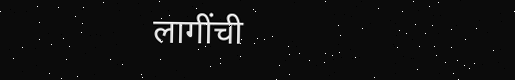लागींची